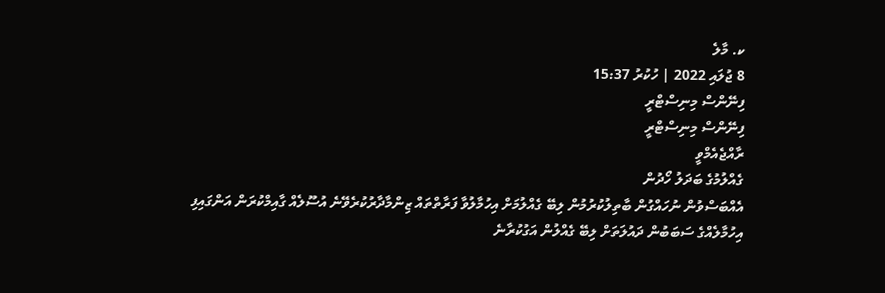ކ. މާލެ
8 ޖުލައި 2022 | ހުކުރު 15:37
ފިނޭންސް މިނިސްޓްރީ
ފިނޭންސް މިނިސްޓްރީ
ރާއްޖެއެމްވީ
ގެއްލުމުގެ ބަދަލު ހޯދުން
އެއްބަސްވުން ނުހައްގުން ބާތިލުކުރުމުން ލިބޭ ގެއްލުމަށް އިހުމާލުވާ ފަރާތްތައް ޒިންމާދާރުކުރެވޭނެ އުސޫލެއް ގާއިމްކުރަން އަންގައިފި
އިހުމާލެއްގެ ސަބަބުން ދައުލަތަށް ލިބޭ ގެއްލުން އަގުކުރާނެ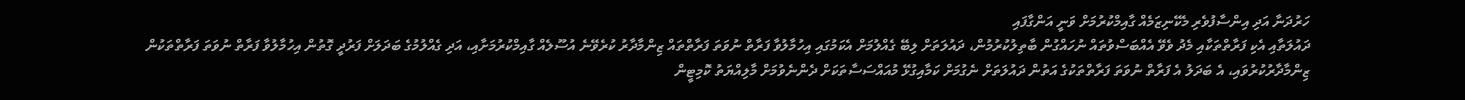ހަރުދަނާ އަދި އިންސާފުވެރި މެކޭނިޒަމެއް ގާއިމްކުރުމަށް ވަނީ އަންގާފައި
ދައުލަތާއި އެކި ފަރާތްތަކާއި މެދު ވެވޭ އެއްބަސްވުތައް ނުހައްގުން ބާތިލުކުރުމުން، ދައުލަތަށް ލިބޭ ގެއްލުމަށް އެކަމުގައި އިހުމާލުވާ ފަރާތް ނުވަތަ ފަރާތްތައް ޒިންމާދާރު ކުރެވޭނެ އުސޫލެއް ގާއިމްކުރުމަށާއި، އަދި ގެއްލުމުގެ ބަދަލަށް ފަރުދީ ގޮތުން އިހުމާލުވާ ފަރާތް ނުވަތަ ފަރާތްތަކުން ޒިންމާދާރުކުރުވައި، އެ ބަދަލު އެ ފަރާތް ނުވަތަ ފަރާތްތަކުގެ އަތުން ދައުލަތަށް ނެގުމަށް ކަމާއިގުޅޭ މުއައްސަސާތަކަށް ދެންނެވުމަށް މާލިއްޔަތު ކޮމިޓީން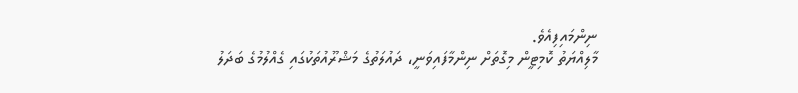ނިންމައިފިއެވެ.
މާލިއްޔަތު ކޮމިޓީން މިގޮތަށް ނިންމާފައިވަނީ، ދައުލަތުގެ މަޝްރޫއުތަކުގައި ގެއްލުމުގެ ބަދަލު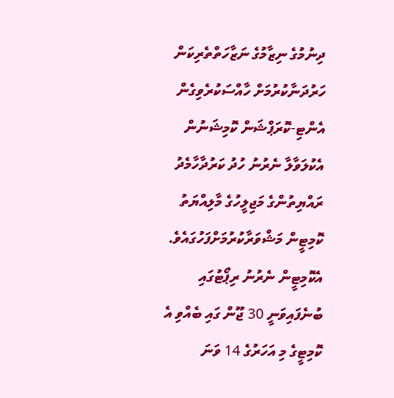ދިނުމުގެ ނިޒާމުގެ ނަޒާހަތްތެރިކަން ހަރުދަނާކުރުމަށް ހާއްސަކުރެވިގެން އެންޓި-ކޮރަޕްޝަން ކޮމިޝަނުން އެކުލަވާލާ ނެރުނު ހުދު ކަރުދާހާމެދު ރައްޔިތުންގެ މަޖިލީހުގެ މާލިއްޔަތު ކޮމިޓީން މަޝްވަރާކުރުމަށްފަހުގައެވެ.
އެކޮމިޓީން ނެރުނު ރިޕޯޓުގައި ބުނެފައިވަނީ 30 ޖޫން ގައި ބެއްވި އެ ކޮމިޓީގެ މި އަހަރުގެ 14 ވަނަ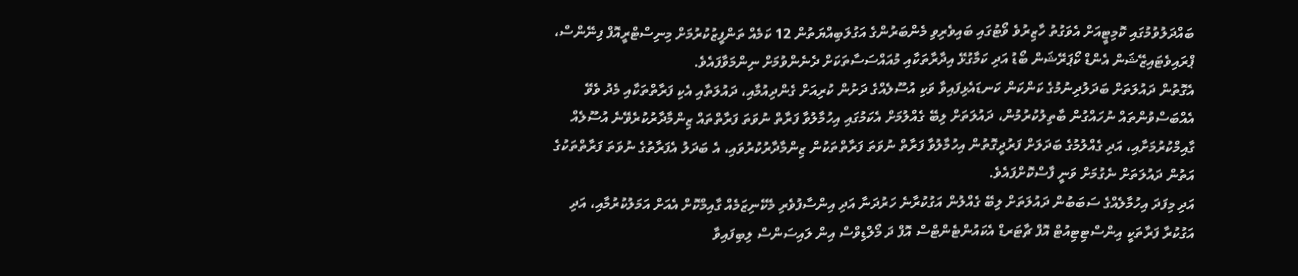ބައްދަލުވުމުގައި ކޮމިޓީއަށް އެވަގުތު ހާޒިރުވެ ވޯޓުގައި ބައިވެރިވި މެންބަރުންގެ އަގުލަބިއްޔަތުން 12 ކަމެއް ތަންފީޒުކުރުމަށް މިނިސްޓްރީއޮފް ފިނޭންސް، ޕްރައިވެޓައިޒޭޝަން އެންޑް ކޯޕަރޭޝަން ބޯޑު އަދި ކަމާގުޅޭ އިދާރާތަކާއި މުއައްސަސާތަކަށް ދެނެންވުމަށް ނިންމަވާފައެވެ.
އެގޮތުން ދައުލަތަށް ބަދަލުދިނުމުގެ ކަންކަން ކަނޑައެޅިފައިވާ ވަކި އުސޫލެއްގެ ދަށުން ކުރިއަށް ގެންދިއުމާއި، ދައުލަތާއި އެކި ފަރާތްތަކާއި މެދު ވެވޭ އެއްބަސްވުންތައް ނުހައްގުން ބާތިލުކުރުމުން، ދައުލަތަށް ލިބޭ ގެއްލުމަށް އެކަމުގައި އިހުމާލުވާ ފަރާތް ނުވަތަ ފަރާތްތައް ޒިންމާދާރުކުރެވޭނެ އުސޫލެއް ގާއިމްކުރުމަށާއި، އަދި ގެއްލުމުގެ ބަދަލަށް ފަރުދީގޮތުން އިހުމާލުވާ ފަރާތް ނުވަތަ ފަރާތްތަކުން ޒިންމާދާރުކުރުވައި، އެ ބަދަލު އެފަރާތުގެ ނުވަތަ ފަރާތްތަކުގެ އަތުން ދައުލަތަށް ނެގުމަށް ވަނީ ފާސްކޮށްފައެވެ.
އަދި މިފަދަ އިހުމާލެއްގެ ސަބަބުން ދައުލަތަށް ލިބޭ ގެއްލުން އަގުކުރާނެ ހަރުދަނާ އަދި އިންސާފުވެރި މެކޭނިޒަމެއް ގާއިމްކޮށް އެއަށް އަމަލުކުރުމާއި، އަދި އަގުކުރާ ފަރާތަކީ އިންސްޓިޓިއުޓް އޮފް ޗާޓަރޑް އެކައުންޓެންޓްސް އޮފް ދަ މޯލްޑިވްސް އިން ލައިސަންސް ލިބިފައިވާ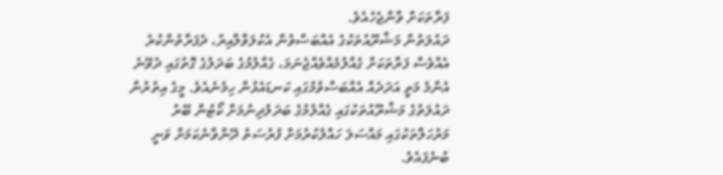ފަރާތަކަށް ވާންޖެހެއެވެ.
ދައުލަތުން މަޝްރޫއުތަކުގެ އެއްބަސްވުން އެކުލަވާލާއިރު، ދެފަރާތުންކުރެ އެއްވެސް ފަރާތަކަށް ގެއްލުމެއްވެއްޖެނަމަ، ގެއްލުމުގެ ބަދަލުގެ ގޮތުގައި ދެވޭނެ އެންމެ މަތީ އަދަދެއް އެއްބަސްވުމުގައި ކަނޑައެޅުން ހިމެނެއެވެ. މީގެ އިތުރުން ދައުލަތުގެ މަޝްރޫއުތަކުގައި ގެއްލުމުގެ ބަދަލުދިނުމަށް ކޯޓުން ބޭރު މަރުހަލާތަކުގައި މައްސަލަ ހައްލުކުރުމަށް ފުރުސަތު ދޭންވާނެކަމަށް ވަނީ ބުނެފައެވެ.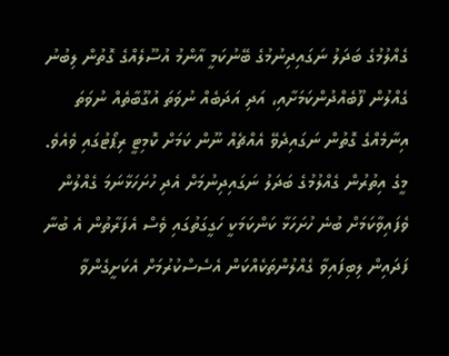ގެއްލުމުގެ ބަދަލު ނަގައިދިނުމުގެ ބޭނުކަމީ އާންމު އުސޫލެއްގެ ގޮތުން ލިބުނު ގެއްލުން ފޫބެއްދުންކަމަށާއި، އަދި އަދަބެއް ނުވަތަ އުގޫބާތެއް ނުވަތަ އިނާމެއްގެ ގޮތުން ނަގައިދެވޭ އެއްޗެއް ނޫން ކަމަށް ކޮމިޓީ ރިޕޯޓުގައި ވެއެވެ. މީގެ އިތުރުން ގެއްލުމުގެ ބަދަލު ނަގައިދިނުމަށް އެދި ހުށަހަޅާނަމަ ގެއްލުން ވެފައިވާކަމަށް ބުނެ ހުށަހަޅާ ކަންކަމަކީ ހަގީގަތުގައި ވެސް އެފަރާތުން އެ ބުނާ ފަދައިން ލިބިފައިވާ ގެއްލުންތަކެއްކަން އެސެސްކުރުމަށް އެކަށީގެންވާ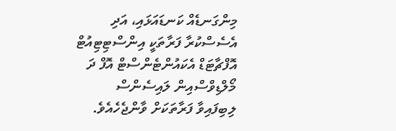މިންގަނޑެއް ކަނޑައަޅައި، އަދި އެސެސްކުރާ ފަރާތަކީ އިންސްޓިޓިއުޓް އޮފްޗާޓަޑް އެކައުންޓެންސްޓް އޮފް ދަ މޯލްޑިވްސްއިން ލައިސެންސް ލިބިފައިވާ ފަރާތަކަށް ވާންޖެހެއެވެ.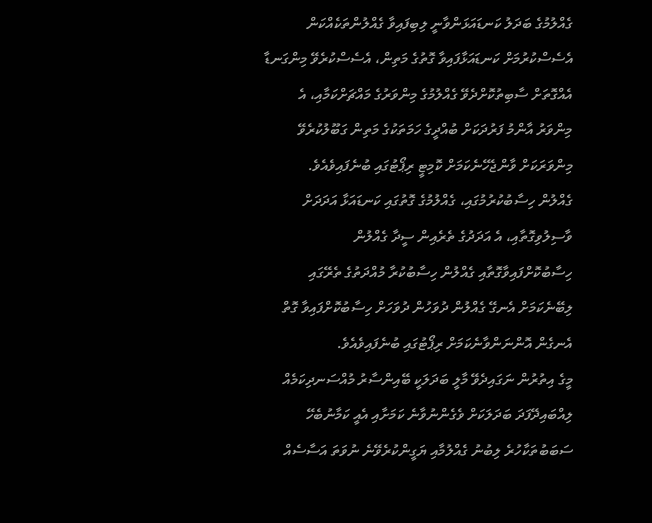ގެއްލުމުގެ ބަދަލު ކަނޑައަޅަންވާނީ ލިބިފައިވާ ގެއްލުންތަކެއްކަން އެސެސްކުރުމަށް ކަނޑައަޅާފައިވާ ގޮތުގެ މަތިން، އެސެސްކުރެވޭ މިންގަނޑާ އެއްގޮތަށް ސާބިތުކޮށްދެވޭ ގެއްލުމުގެ މިންވަރުގެ މައްޗަށްކަމާއި، އެ މިންވަރު އާންމު ފަރުދަކަށް ބުއްދީގެ ހަމަތަކުގެ މަތިން ގަބޫލުކުރެވޭ މިންވަރަކަށް ވާންޖެހޭނެކަމަށް ކޮމިޓީ ރިޕޯޓުގައި ބުނެފައިވެއެވެ.
ގެއްލުން ހިސާބުކުރުމުގައި، ގެއްލުމުގެ ގޮތުގައި ކަނޑައަޅާ އަދަދަށް ވާސިލުވިގޮތާއި، އެ އަދަދުގެ ތެރެއިން ސީދާ ގެއްލުން ހިސާބުކޮށްފައިވާގޮތާއި ގެއްލުން ހިސާބުކުރާ މުއްދަތުގެ ތެރޭގައި ލިބޭނެކަމަށް އެނގޭ ގެއްލުން ދުވަހުން ދުވަހަށް ހިސާބުކޮށްފައިވާ ގޮތް އެނގެން އޮންނަންވާނެކަމަށް ރިޕޯޓުގައި ބުނެފައިވެއެވެ.
މީގެ އިތުރުން ނަގައިދެވޭ މާލީ ބަދަލަކީ ބޭއިންސާރު މުއްސަނދިކަމެއް ލިއްބައިދޭފަދަ ބަދަލަކަށް ވެގެންނުވާނެ ކަމަށާއި އެއީ ކަމާނުބެހޭ ސަބަބުތަކާހުރެ ލިބުނު ގެއްލުމާއި ޔަގީންކުރެވޭނެ ނުވަތަ އަސާސެއް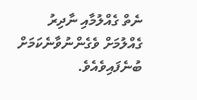ނެތް ގެއްލުމާއި ނާދިރު ގެއްލުމަށް ވެގެންނުވާނެކަމަށް ބުނެފައިވެއެވެ.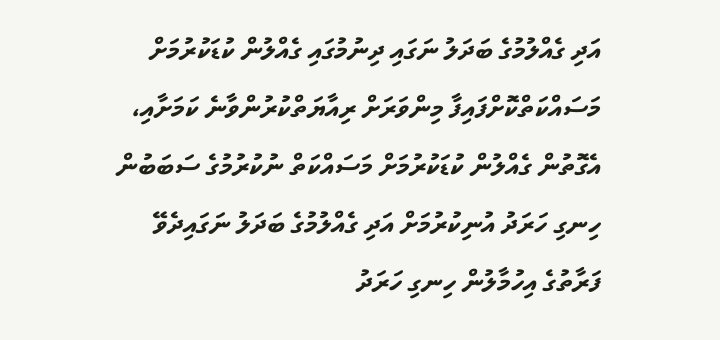އަދި ގެއްލުމުގެ ބަދަލު ނަގައި ދިނުމުގައި ގެއްލުން ކުޑަކުރުމަށް މަސައްކަތްކޮށްފައިފާ މިންވަރަށް ރިއާޔަތްކުރުންވާނެ ކަމަށާއި، އެގޮތުން ގެއްލުން ކުޑަކުރުމަށް މަސައްކަތް ނުކުރުމުގެ ސަބަބުން ހިނގި ހަރަދު އުނިކުރުމަށް އަދި ގެއްލުމުގެ ބަދަލު ނަގައިދެވޭ ފަރާތުގެ އިހުމާލުން ހިނގި ހަރަދު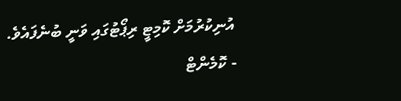އުނިކުރުމަށް ކޮމިޓީ ރިޕޯޓުގައި ވަނީ ބުނެފައެވެ.
- ކޮމެންޓް